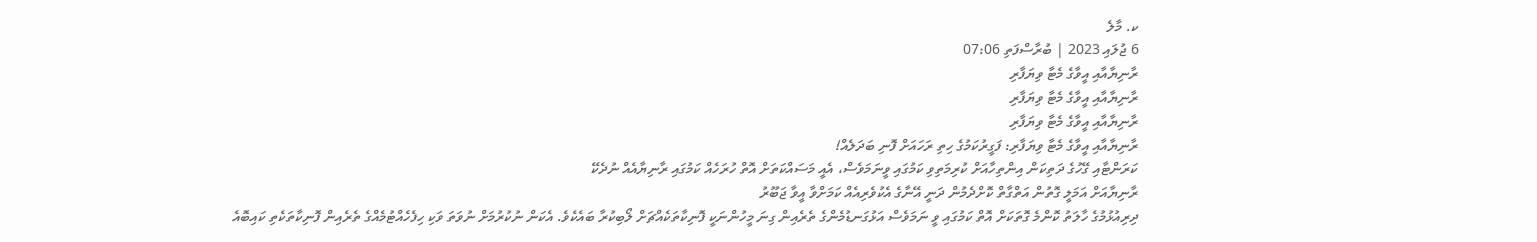ކ. މާލެ
6 ޖުލައި 2023 | ބުރާސްފަތި 07:06
ރާނިޔާއާއި އީވާގެ މެޓާ ވިޔަފާރި
ރާނިޔާއާއި އީވާގެ މެޓާ ވިޔަފާރި
ރާނިޔާއާއި އީވާގެ މެޓާ ވިޔަފާރި
ރާނިޔާއާއި އީވާގެ މެޓާ ވިޔަފާރި: ފަގީރުކަމުގެ ހިތި ރަހައަށް ފޮނި ބަދަލެއް!
ކަރަންޓާއި ގޭހުގެ ދަތިކަން އިންތިހާއަށް ކުރިމަތިވި ކަމުގައި ވީނަމަވެސް، އެއީ މަސައްކަތަށް އޮތް ހުރަހެއް ކަމުގައި ރާނިޔާއެއް ނުދެކޭ
ރާނިޔާއަށް އަމަލީ ގޮތުން އަތްގާތް ކޮށްދެމުން ދަނީ އޭނާގެ އެކުވެރިއެއް ކަމަށްވާ އީވާ ޖަބޫރު
ދިރިއުޅުމުގެ ހާލަތު ކޮންމެ ގޮތަކަށް އޮތް ކަމުގައި ވީ ނަމަވެސް އަޅުގަނޑުމެންގެ ތެރެއިން ގިނަ މީހުންނަކީ ފޮނިކާތަކެއްޗަށް ލޯބިކުރާ ބައެކެވެ. އެކަން ނުކުރުމަށް ނުވަތަ ވަކި ހިފެހެއްޓުމެއްގެ ތެރެއިން ފޮނިކާތަކެތި ކައިބޮއެ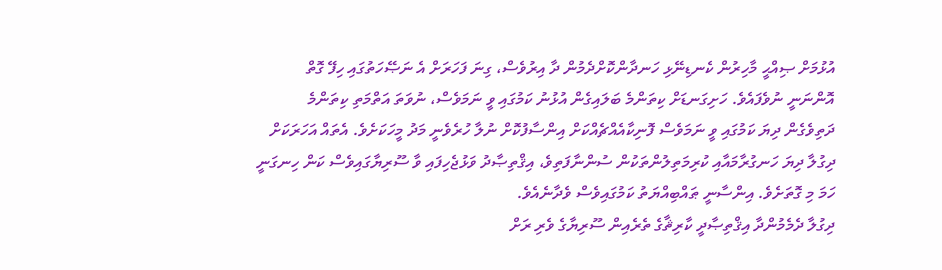އުޅުމަށް ޞިއްޙީ މާހިރުން ކެނޑިނޭޅި ހަނދާންކޮށްދެމުން ދާ އިރުވެސް، ގިނަ ފަހަރަށް އެ ނަޞޭހަތުގައި ހިފޭ ގޮތް އޮންނަނީ ނުވެފައެވެ. ހަށިގަނޑަށް ކިތަންމެ ބަލައިގެން އުޅުނު ކަމުގައި ވީ ނަމަވެސް، ނުވަތަ އަތްމަތި ކިތަންމެ ދަތިވެގެން ދިޔަ ކަމުގައި ވީ ނަމަވެސް ފޮނިކާއެއްޗެއްކަށް އިންސާފުކޮށް ނުލާ ހުރެވެނީ މަދު މީހަކަށެވެ. އެތައް އަހަރަކަށް ދިގުލާ ދިޔަ ހަނގުރާމައާއި ކުރިމަތިލުންތަކުން ސުންނާފަތިވެ، އިޤްތިޞާދު ވަޅުޖެހިފައި ވާ ސޫރިޔާގައިވެސް ކަން ހިނގަނީ ހަމަ މި ގޮތަށެވެ. އިންސާނީ ޠައްބިއްޔަތު ކަމުގައިވެސް ވެދާނެއެވެ.
ދިގުލާ ދެމެމުންދާ އިޤްތިޞާދީ ކާރިޘާގެ ތެރެއިން ސޫރިޔާގެ ވެރި ރަށް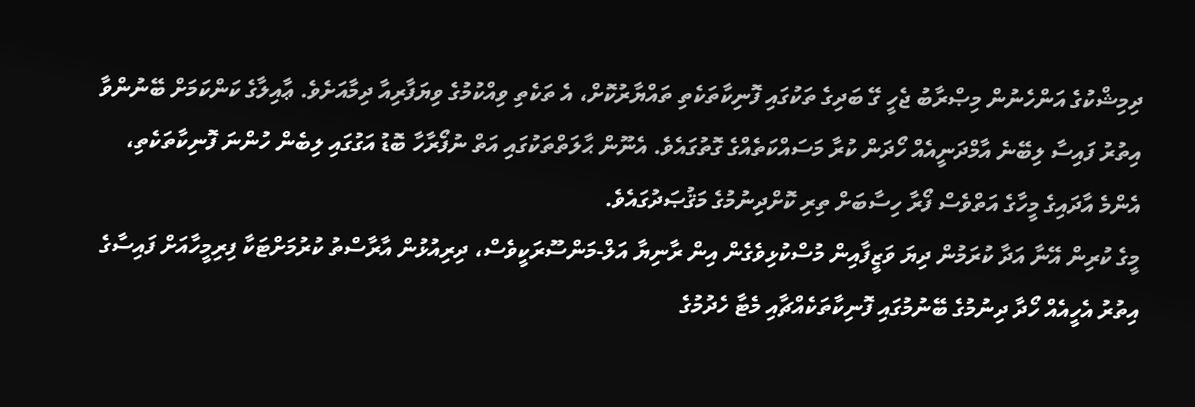ދިމިޝްކުގެ އަންހެނުން މިޞްރާބު ޖެހީ ގޭ ބަދިގެ ތަކުގައި ފޮނިކާތަކެތި ތައްޔާރުކޮށް، އެ ތަކެތި ވިއްކުމުގެ ވިޔަފާރިއާ ދިމާއަށެވެ. ޢާއިލާގެ ކަންކަމަށް ބޭނުންވާ އިތުރު ފައިސާ ލިބޭނެ އާމްދަނީއެއް ހޯދަން ކުރާ މަސައްކަތެއްގެ ގޮތުގައެވެ. އެނޫން ޙާލަތްތަކުގައި އަތް ނުފޯރާހާ ބޮޑު އަގުގައި ލިބެން ހުންނަ ފޮނިކާތަކެތި، އެންމެ އާދައިގެ މީހާގެ އަތްވެސް ފޯރާ ހިސާބަށް ތިރި ކޮށްދިނުމުގެ މަޤުޞަދުގައެވެ.
މީގެ ކުރިން އޭނާ އަދާ ކުރަމުން ދިޔަ ވަޒީފާއިން މުސްކުޅިވެގެން އިން ރާނިޔާ އަލް-މަންސޫރަކީވެސް، ދިރިއުޅުން އާރާސްތު ކުރުމަށްޓަކާ ފިރިމީހާއަށް ފައިސާގެ އިތުރު އެހީއެއް ހޯދާ ދިނުމުގެ ބޭނުމުގައި ފޮނިކާތަކެއްޗާއި މެޓާ ހެދުމުގެ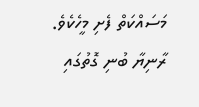މަސައްކަތް ފެށި މީހެކެވެ. ރާނިޔާ ބުނި ގޮތުގައި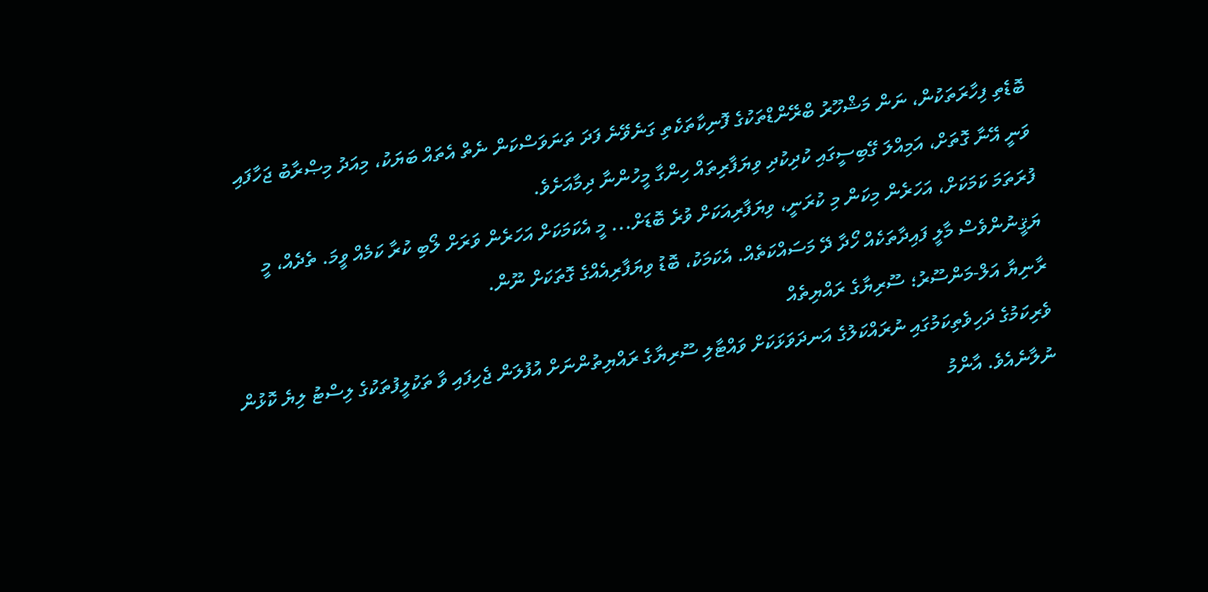ބޮޑެތި ފިހާރަތަކުން، ނަން މަޝްހޫރު ބްރޭންޑްތަކުގެ ފޮނިކާތަކެތި ގަނެވޭނެ ފަދަ ތަނަވަސްކަން ނެތް އެތައް ބަޔަކު، މިއަދު މިޞްރާބު ޖަހާފައި ވަނީ އޭނާ ގޮތަށް، އަމިއްލަ ގޭބިސީގައި ކުދިކުދި ވިޔަފާރިތައް ހިންގާ މީހުންނާ ދިމާއަށެވެ.
ފުރަތަމަ ކަމަކަށް، އަހަރެން މިކަން މި ކުރަނީ، ވިޔަފާރިއަކަށް ވުރެ ބޮޑަށް... މީ އެކަމަކަށް އަހަރެން ވަރަށް ލޯބި ކުރާ ކަމެއް ވީމަ. ތެދެއް، މީ ޔަޤީނުންވެސް މާލީ ފައިދާތަކެއް ހޯދާ ދޭ މަސައްކަތެއް. އެކަމަކު، ބޮޑު ވިޔަފާރިއެއްގެ ގޮތަކަށް ނޫން.
ރާނިޔާ އަލް-މަންސޫރު؛ ސޫރިޔާގެ ރައްޔިތެއް
ވެރިކަމުގެ ދަހިވެތިކަމުގައި ނުރައްކަލުގެ އަނދަވަޅަކަށް ވައްޓާލި ސޫރިޔާގެ ރައްޔިތުންނަށް އުފުލަން ޖެހިފައި ވާ ތަކުލީފުތަކުގެ ލިސްޓު ލިޔެ ކޮޅުން ނުލާނެއެވެ. އާންމު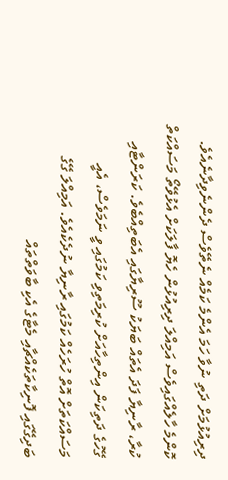ދިރިއުޅުމަށް ދަތި ނުވާ ހަމަ އެންމެ ކަމެއް ނެތޭވެސް ދެންނެވިދާނެއެވެ. ކޮންމެ ހާލެއްގައިވެސް އަމިއްލަ ދިރިއުޅުން ހެޔޮ ފާލަކަށް އެޅުވޭތޯ މަސައްކަތް ކުރާ، ރާނިޔާ ފަދަ އެތައް ބަޔަކު ސޫރިޔާގައި އެބަތިއްބެވެ. ކަރަންޓާއި ގޭހުގެ ދަތިކަން އިންތިހާއަށް ކުރިމަތިވި ކަމުގައި ވީ ނަމަވެސް، އެއީ މަސައްކަތަށް އޮތް ހުރަހެއް ކަމުގައި ރާނިޔާ ނުދެކެއެވެ. އަމިއްލަ ގޭގެ ބަދިގޭގައި ފޮނިކާތަކެއްޗާއި މެޓާގެ އެކި ބާވަތްތައް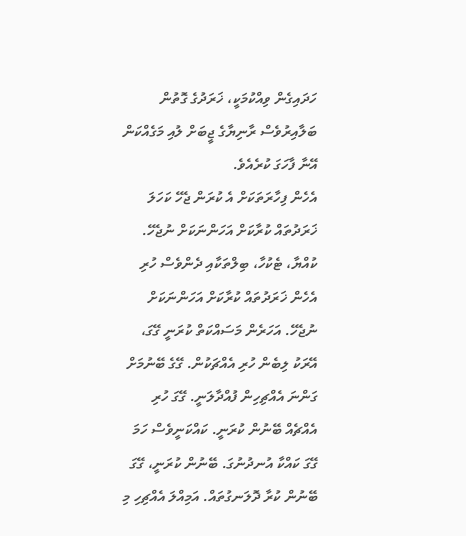ހަދައިގެން ވިއްކުމަކީ، ޚަރަދުގެ ގޮތުން ބަލާއިރުވެސް ރާނިޔާގެ ޖީބަށް ލުއި މަގެއްކަން އޭނާ ފާހަގަ ކުރެއެވެ.
އެހެން ފިހާރަތަކަށް އެ ކުރަން ޖެހޭ ކަހަލަ ޚަރަދުތައް ކުރާކަށް އަހަންނަކަށް ނުޖެހޭ. ކުއްޔާ، ޓެކުހާ، ބިލްތަކާއި ދެންވެސް ހުރި އެހެން ޚަރަދުތައް ކުރާކަށް އަހަންނަކަށް ނުޖެހޭ. އަހަރެން މަސައްކަތް ކުރަނީ ގޭގަ، އޭރަކު ލިބެން ހުރި އެއްޗަކުން. ގޭގެ ބޭނުމަށް ގަންނަ އެއްޗިހިން ފުއްދާލަނީ. ގޭގަ ހުރި އެއްޗެއް ބޭނުން ކުރަނީ. ކައްކަނީވެސް ހަމަ ގޭގަ ކައްކާ އުނދުނުގަ. ބޭނުން ކުރަނީ، ގޭގަ ބޭނުން ކުރާ ދޮލަނގުތައް. އަމިއްލަ އެއްޗިހި މި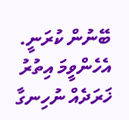ބޭނުން ކުރަނީ. އެހެންވީމަ އިތުރު ޚަރަދެއް ނުހިނގާ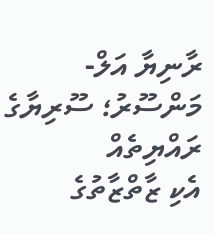ރާނިޔާ އަލް-މަންސޫރު؛ ސޫރިޔާގެ ރައްޔިތެއް
އެކި ޒާތްޒާތުގެ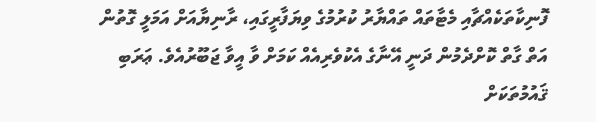ފޮނިކާތަކެއްޗާއި މެޓާތައް ތައްޔާރު ކުރުމުގެ ވިޔަފާރީގައި، ރާނިޔާއަށް އަމަލީ ގޮތުން އަތް ގާތް ކޮށްދެމުން ދަނީ އޭނާގެ އެކުވެރިއެއް ކަމަށް ވާ އީވާ ޖަބޫރުއެވެ. ޢަރަބި ޤައުމުތަކަށް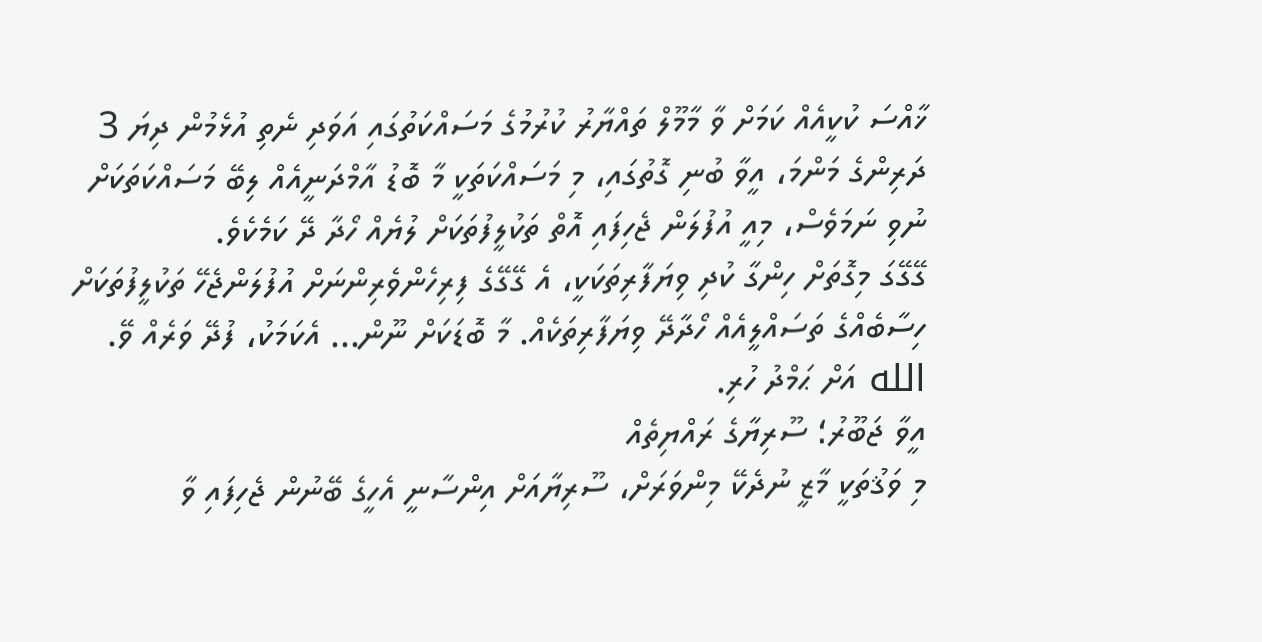ޚާއްސަ ކުކީއެއް ކަމަށް ވާ މާމޫލް ތައްޔާރު ކުރުމުގެ މަސައްކަތުގައި އަވަދި ނެތި އުޅެމުން ދިޔަ 3 ދަރިންގެ މަންމަ، އީވާ ބުނި ގޮތުގައި، މި މަސައްކަތަކީ މާ ބޮޑު އާމްދަނީއެއް ލިބޭ މަސައްކަތަކަށް ނުވި ނަމަވެސް، މިއީ އުފުލަން ޖެހިފައި އޮތް ތަކުލީފުތަކަށް ލުޔެއް ހޯދާ ދޭ ކަމެކެވެ.
ގޭގޭގަ މިގޮތަށް ހިންގާ ކުދި ވިޔަފާރިތަކަކީ، އެ ގޭގޭގެ ފިރިހެންވެރިންނަށް އުފުލަންޖެހޭ ތަކުލީފުތަކަށް ހިސާބެއްގެ ތަސައްލީއެއް ހޯދާދޭ ވިޔަފާރިތަކެއް. މާ ބޮޑަކަށް ނޫން... އެކަމަކު، ފުދޭ ވަރެއް ވޭ. الله އަށް ޙަމްދު ހުރި.
އީވާ ޖަބޫރު؛ ސޫރިޔާގެ ރައްޔިތެއް
މި ވަޤުތަކީ މާޒީ ނުދެކޭ މިންވަރަށް، ސޫރިޔާއަށް އިންސާނީ އެހީގެ ބޭނުން ޖެހިފައި ވާ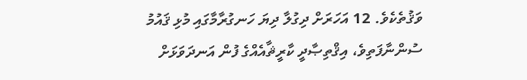ވަޤުތެކެވެ. 12 އަހަރަށް ދިގުލާ ދިޔަ ހަނގުރާމާގައި މުޅި ޤައުމު ސުންނާފަތިވެ، އިޤްތިޞާދީ ކާރީޘާއެއްގެ ފުން އަނދަވަޅަށް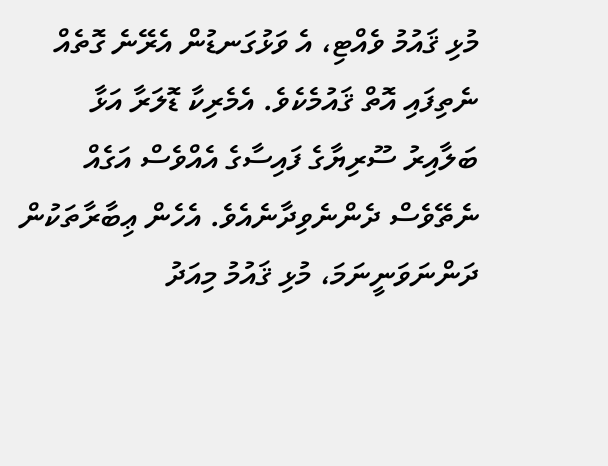މުޅި ޤައުމު ވެއްޓި، އެ ވަޅުގަނޑުން އެރޭނެ ގޮތެއް ނެތިފައި އޮތް ޤައުމެކެވެ. އެމެރިކާ ޑޮލަރާ އަޅާ ބަލާއިރު ސޫރިޔާގެ ފައިސާގެ އެއްވެސް އަގެއް ނެތޭވެސް ދެންނެވިދާނެއެވެ. އެހެން ޢިބާރާތަކުން ދަންނަވަނީނަމަ، މުޅި ޤައުމު މިއަދު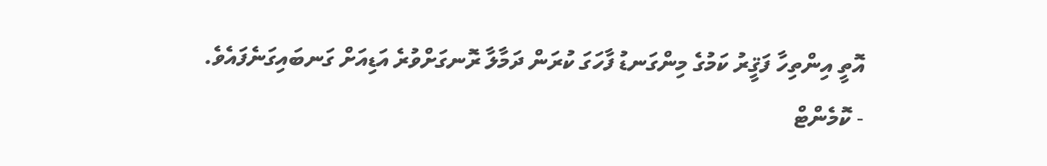އޮތީ އިންތިހާ ފަޤީރު ކަމުގެ މިންގަނޑު ފާހަގަ ކުރަން ދަމާލާ ރޮނގަށްވުރެ އަޑިއަށް ގަނބައިގަނެފައެވެ.
- ކޮމެންޓް